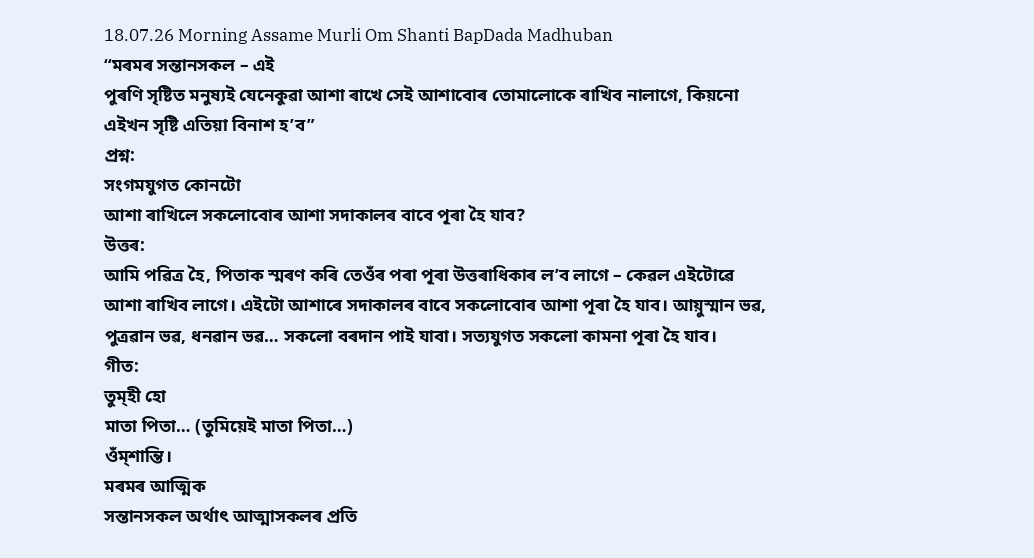18.07.26 Morning Assame Murli Om Shanti BapDada Madhuban
“মৰমৰ সন্তানসকল – এই
পুৰণি সৃষ্টিত মনুষ্যই যেনেকুৱা আশা ৰাখে সেই আশাবোৰ তোমালোকে ৰাখিব নালাগে, কিয়নো
এইখন সৃষ্টি এতিয়া বিনাশ হ’ব”
প্ৰশ্ন:
সংগমযুগত কোনটো
আশা ৰাখিলে সকলোবোৰ আশা সদাকালৰ বাবে পূৰা হৈ যাব?
উত্তৰ:
আমি পৱিত্ৰ হৈ, পিতাক স্মৰণ কৰি তেওঁৰ পৰা পূৰা উত্তৰাধিকাৰ ল’ব লাগে – কেৱল এইটোৱে
আশা ৰাখিব লাগে। এইটো আশাৰে সদাকালৰ বাবে সকলোবোৰ আশা পূৰা হৈ যাব। আয়ুস্মান ভৱ,
পুত্ৰৱান ভৱ, ধনৱান ভৱ… সকলো বৰদান পাই যাবা। সত্যযুগত সকলো কামনা পূৰা হৈ যাব।
গীত:
তুম্হী হো
মাতা পিতা… (তুমিয়েই মাতা পিতা…)
ওঁম্শান্তি।
মৰমৰ আত্মিক
সন্তানসকল অৰ্থাৎ আত্মাসকলৰ প্ৰতি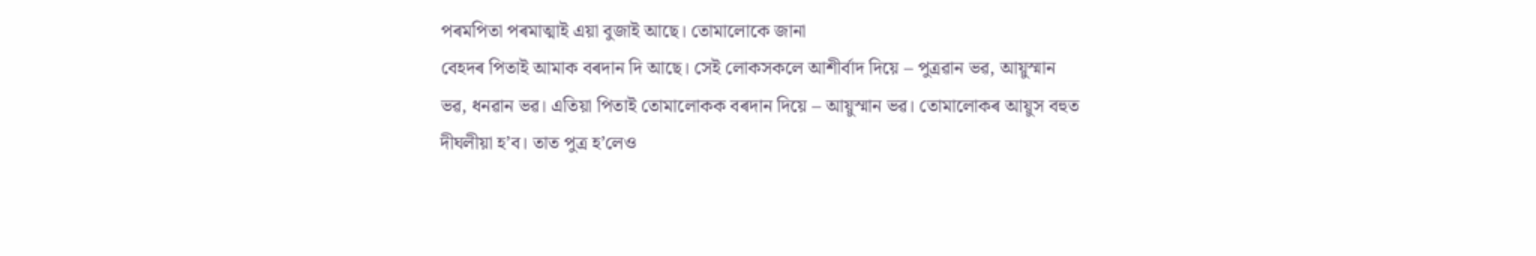পৰমপিতা পৰমাত্মাই এয়া বুজাই আছে। তোমালোকে জানা
বেহদৰ পিতাই আমাক বৰদান দি আছে। সেই লোকসকলে আশীৰ্বাদ দিয়ে – পুত্ৰৱান ভৱ, আয়ুস্মান
ভৱ, ধনৱান ভৱ। এতিয়া পিতাই তোমালোকক বৰদান দিয়ে – আয়ুস্মান ভৱ। তোমালোকৰ আয়ুস বহুত
দীঘলীয়া হ’ব। তাত পুত্ৰ হ’লেও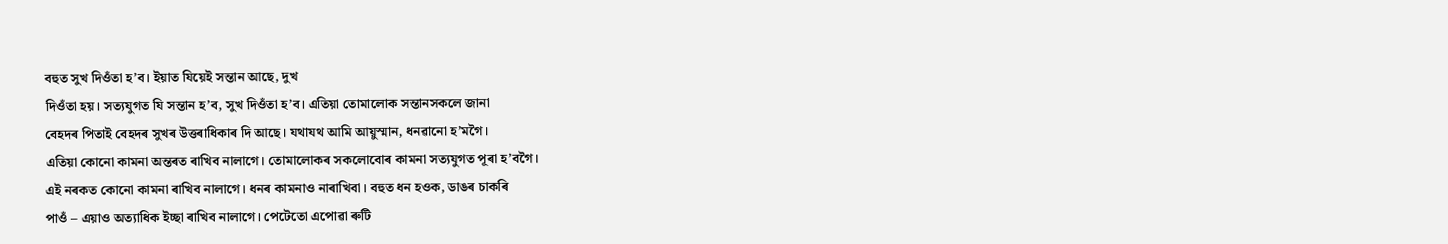বহুত সুখ দিওঁতা হ’ব। ইয়াত যিয়েই সন্তান আছে, দুখ
দিওঁতা হয়। সত্যযুগত যি সন্তান হ’ব, সুখ দিওঁতা হ’ব। এতিয়া তোমালোক সন্তানসকলে জানা
বেহদৰ পিতাই বেহদৰ সুখৰ উত্তৰাধিকাৰ দি আছে। যথাযথ আমি আয়ুস্মান, ধনৱানো হ’মগৈ।
এতিয়া কোনো কামনা অন্তৰত ৰাখিব নালাগে। তোমালোকৰ সকলোবোৰ কামনা সত্যযুগত পূৰা হ’বগৈ।
এই নৰকত কোনো কামনা ৰাখিব নালাগে। ধনৰ কামনাও নাৰাখিবা। বহুত ধন হওক, ডাঙৰ চাকৰি
পাওঁ – এয়াও অত্যাধিক ইচ্ছা ৰাখিব নালাগে। পেটেতো এপোৱা ৰুটি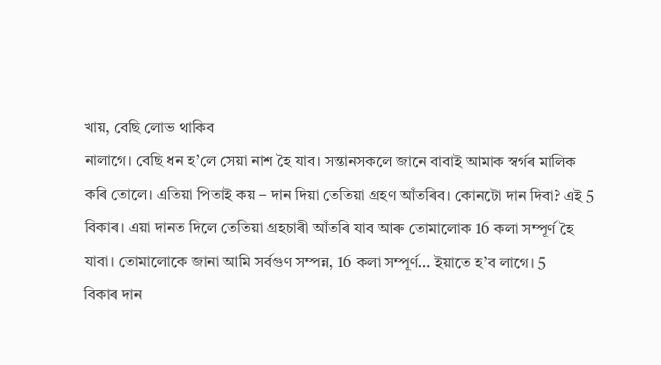খায়, বেছি লোভ থাকিব
নালাগে। বেছি ধন হ’লে সেয়া নাশ হৈ যাব। সন্তানসকলে জানে বাবাই আমাক স্বৰ্গৰ মালিক
কৰি তোলে। এতিয়া পিতাই কয় – দান দিয়া তেতিয়া গ্ৰহণ আঁতৰিব। কোনটো দান দিবা? এই 5
বিকাৰ। এয়া দানত দিলে তেতিয়া গ্ৰহচাৰী আঁতৰি যাব আৰু তোমালোক 16 কলা সম্পূৰ্ণ হৈ
যাবা। তোমালোকে জানা আমি সৰ্বগুণ সম্পন্ন, 16 কলা সম্পূৰ্ণ… ইয়াতে হ’ব লাগে। 5
বিকাৰ দান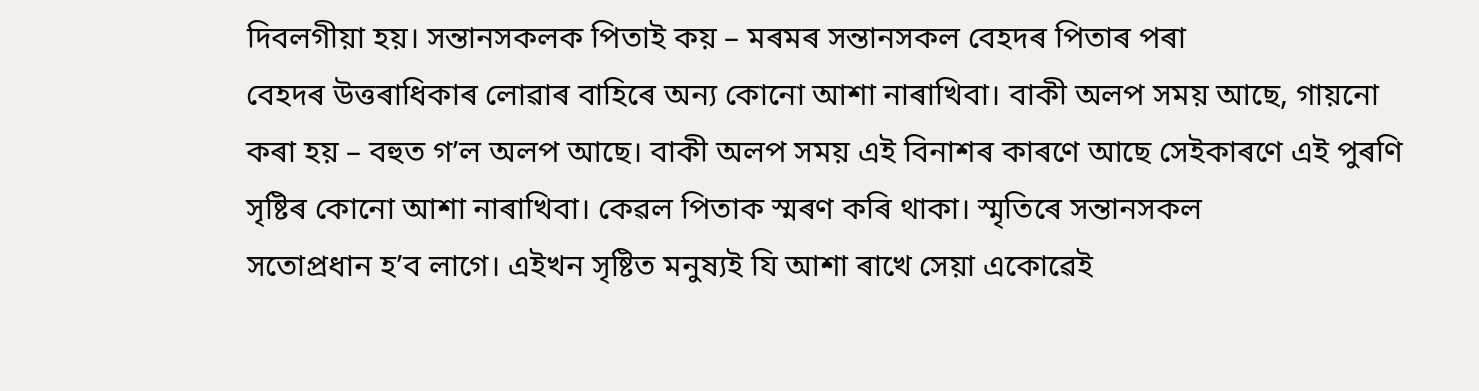দিবলগীয়া হয়। সন্তানসকলক পিতাই কয় – মৰমৰ সন্তানসকল বেহদৰ পিতাৰ পৰা
বেহদৰ উত্তৰাধিকাৰ লোৱাৰ বাহিৰে অন্য কোনো আশা নাৰাখিবা। বাকী অলপ সময় আছে, গায়নো
কৰা হয় – বহুত গ’ল অলপ আছে। বাকী অলপ সময় এই বিনাশৰ কাৰণে আছে সেইকাৰণে এই পুৰণি
সৃষ্টিৰ কোনো আশা নাৰাখিবা। কেৱল পিতাক স্মৰণ কৰি থাকা। স্মৃতিৰে সন্তানসকল
সতোপ্ৰধান হ’ব লাগে। এইখন সৃষ্টিত মনুষ্যই যি আশা ৰাখে সেয়া একোৱেই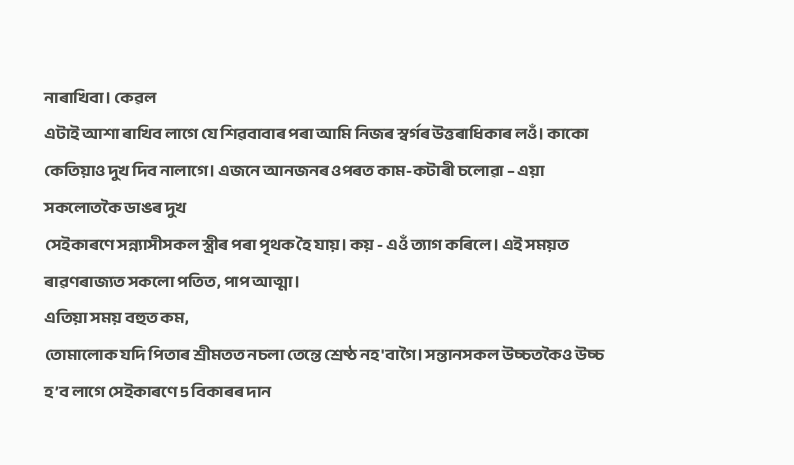নাৰাখিবা। কেৱল
এটাই আশা ৰাখিব লাগে যে শিৱবাবাৰ পৰা আমি নিজৰ স্বৰ্গৰ উত্তৰাধিকাৰ লওঁ। কাকো
কেতিয়াও দুখ দিব নালাগে। এজনে আনজনৰ ওপৰত কাম-কটাৰী চলোৱা – এয়া সকলোতকৈ ডাঙৰ দুখ
সেইকাৰণে সন্ন্যাসীসকল স্ত্ৰীৰ পৰা পৃথক হৈ যায়। কয় - এওঁ ত্যাগ কৰিলে। এই সময়ত
ৰাৱণৰাজ্যত সকলো পতিত, পাপ আত্মা।
এতিয়া সময় বহুত কম,
তোমালোক যদি পিতাৰ শ্ৰীমতত নচলা তেন্তে শ্ৰেষ্ঠ নহ'বাগৈ। সন্তানসকল উচ্চতকৈও উচ্চ
হ’ব লাগে সেইকাৰণে 5 বিকাৰৰ দান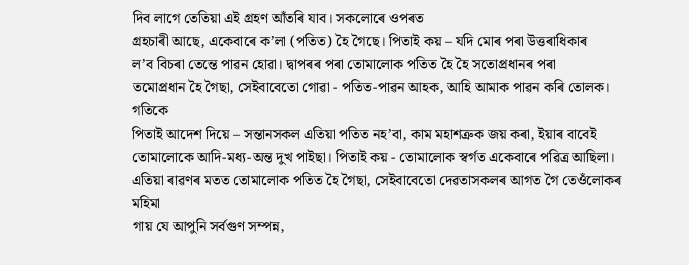দিব লাগে তেতিয়া এই গ্ৰহণ আঁতৰি যাব। সকলোৰে ওপৰত
গ্ৰহচাৰী আছে, একেবাৰে ক’লা (পতিত) হৈ গৈছে। পিতাই কয় – যদি মোৰ পৰা উত্তৰাধিকাৰ
ল’ব বিচৰা তেন্তে পাৱন হোৱা। দ্বাপৰৰ পৰা তোমালোক পতিত হৈ হৈ সতোপ্ৰধানৰ পৰা
তমোপ্ৰধান হৈ গৈছা, সেইবাবেতো গোৱা - পতিত-পাৱন আহক, আহি আমাক পাৱন কৰি তোলক। গতিকে
পিতাই আদেশ দিয়ে – সন্তানসকল এতিয়া পতিত নহ’বা, কাম মহাশত্ৰুক জয় কৰা, ইয়াৰ বাবেই
তোমালোকে আদি-মধ্য-অন্ত দুখ পাইছা। পিতাই কয় - তোমালোক স্বৰ্গত একেবাৰে পৱিত্ৰ আছিলা।
এতিয়া ৰাৱণৰ মতত তোমালোক পতিত হৈ গৈছা, সেইবাবেতো দেৱতাসকলৰ আগত গৈ তেওঁলোকৰ মহিমা
গায় যে আপুনি সৰ্বগুণ সম্পন্ন,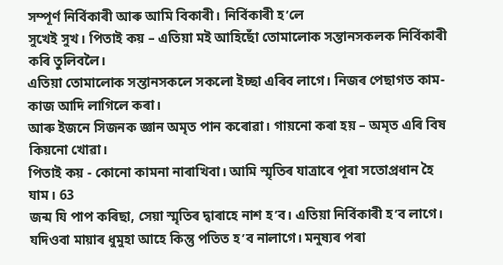সম্পূৰ্ণ নিৰ্বিকাৰী আৰু আমি বিকাৰী। নিৰ্বিকাৰী হ’লে
সুখেই সুখ। পিতাই কয় – এতিয়া মই আহিছোঁ তোমালোক সন্তানসকলক নিৰ্বিকাৰী কৰি তুলিবলৈ।
এতিয়া তোমালোক সন্তানসকলে সকলো ইচ্ছা এৰিব লাগে। নিজৰ পেছাগত কাম-কাজ আদি লাগিলে কৰা।
আৰু ইজনে সিজনক জ্ঞান অমৃত পান কৰোৱা। গায়নো কৰা হয় – অমৃত এৰি বিষ কিয়নো খোৱা।
পিতাই কয় - কোনো কামনা নাৰাখিবা। আমি স্মৃতিৰ যাত্ৰাৰে পূৰা সতোপ্ৰধান হৈ যাম। 63
জন্ম যি পাপ কৰিছা, সেয়া স্মৃতিৰ দ্বাৰাহে নাশ হ’ব। এতিয়া নিৰ্বিকাৰী হ’ব লাগে।
যদিওবা মায়াৰ ধুমুহা আহে কিন্তু পতিত হ’ব নালাগে। মনুষ্যৰ পৰা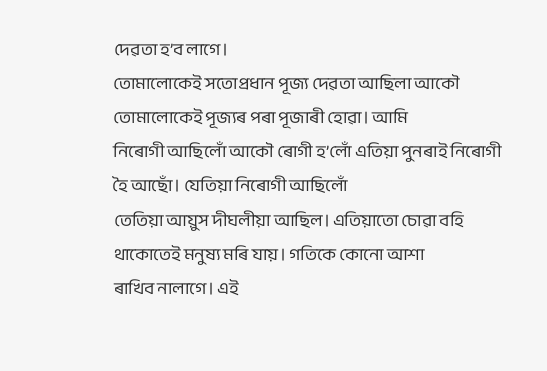দেৱতা হ’ব লাগে।
তোমালোকেই সতোপ্ৰধান পূজ্য দেৱতা আছিলা আকৌ তোমালোকেই পূজ্যৰ পৰা পূজাৰী হোৱা। আমি
নিৰোগী আছিলোঁ আকৌ ৰোগী হ’লোঁ এতিয়া পুনৰাই নিৰোগী হৈ আছোঁ। যেতিয়া নিৰোগী আছিলোঁ
তেতিয়া আয়ুস দীঘলীয়া আছিল। এতিয়াতো চোৱা বহি থাকোতেই মনুষ্য মৰি যায়। গতিকে কোনো আশা
ৰাখিব নালাগে। এই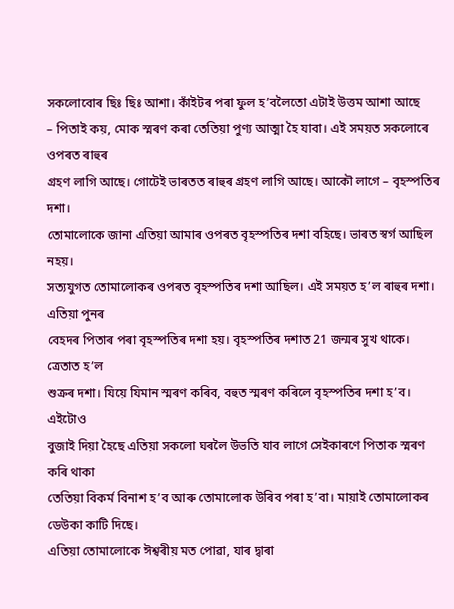সকলোবোৰ ছিঃ ছিঃ আশা। কাঁইটৰ পৰা ফুল হ’বলৈতো এটাই উত্তম আশা আছে
– পিতাই কয়, মোক স্মৰণ কৰা তেতিয়া পুণ্য আত্মা হৈ যাবা। এই সময়ত সকলোৰে ওপৰত ৰাহুৰ
গ্ৰহণ লাগি আছে। গোটেই ভাৰতত ৰাহুৰ গ্ৰহণ লাগি আছে। আকৌ লাগে – বৃহস্পতিৰ দশা।
তোমালোকে জানা এতিয়া আমাৰ ওপৰত বৃহস্পতিৰ দশা বহিছে। ভাৰত স্বৰ্গ আছিল নহয়।
সত্যযুগত তোমালোকৰ ওপৰত বৃহস্পতিৰ দশা আছিল। এই সময়ত হ’ল ৰাহুৰ দশা। এতিয়া পুনৰ
বেহদৰ পিতাৰ পৰা বৃহস্পতিৰ দশা হয়। বৃহস্পতিৰ দশাত 21 জন্মৰ সুখ থাকে। ত্ৰেতাত হ’ল
শুক্ৰৰ দশা। যিয়ে যিমান স্মৰণ কৰিব, বহুত স্মৰণ কৰিলে বৃহস্পতিৰ দশা হ’ব। এইটোও
বুজাই দিয়া হৈছে এতিয়া সকলো ঘৰলৈ উভতি যাব লাগে সেইকাৰণে পিতাক স্মৰণ কৰি থাকা
তেতিয়া বিকৰ্ম বিনাশ হ’ব আৰু তোমালোক উৰিব পৰা হ’বা। মায়াই তোমালোকৰ ডেউকা কাটি দিছে।
এতিয়া তোমালোকে ঈশ্বৰীয় মত পোৱা, যাৰ দ্বাৰা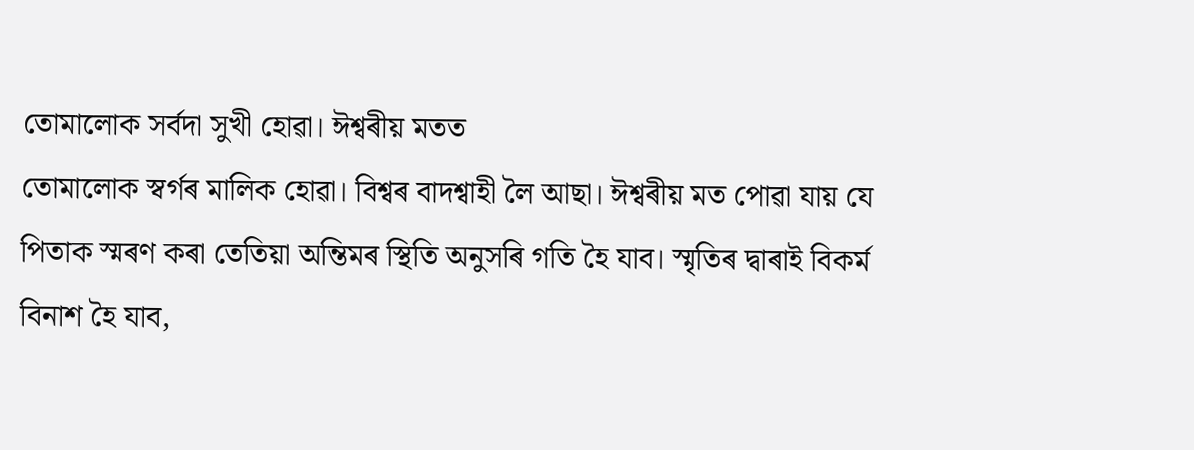তোমালোক সৰ্বদা সুখী হোৱা। ঈশ্বৰীয় মতত
তোমালোক স্বৰ্গৰ মালিক হোৱা। বিশ্বৰ বাদশ্বাহী লৈ আছা। ঈশ্বৰীয় মত পোৱা যায় যে
পিতাক স্মৰণ কৰা তেতিয়া অন্তিমৰ স্থিতি অনুসৰি গতি হৈ যাব। স্মৃতিৰ দ্বাৰাই বিকৰ্ম
বিনাশ হৈ যাব,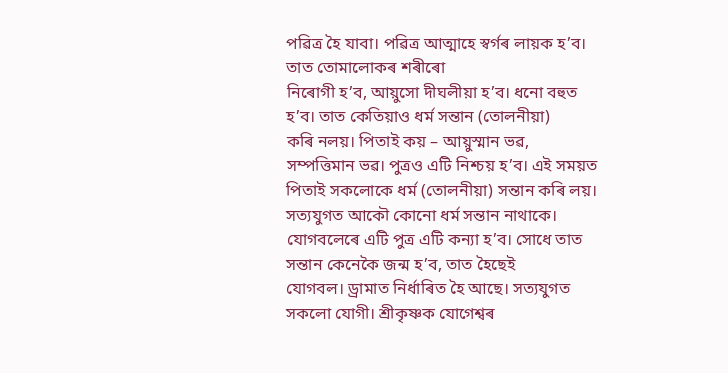পৱিত্ৰ হৈ যাবা। পৱিত্ৰ আত্মাহে স্বৰ্গৰ লায়ক হ’ব। তাত তোমালোকৰ শৰীৰো
নিৰোগী হ’ব, আয়ুসো দীঘলীয়া হ’ব। ধনো বহুত হ’ব। তাত কেতিয়াও ধৰ্ম সন্তান (তোলনীয়া)
কৰি নলয়। পিতাই কয় – আয়ুস্মান ভৱ, সম্পত্তিমান ভৱ। পুত্ৰও এটি নিশ্চয় হ’ব। এই সময়ত
পিতাই সকলোকে ধৰ্ম (তোলনীয়া) সন্তান কৰি লয়। সত্যযুগত আকৌ কোনো ধৰ্ম সন্তান নাথাকে।
যোগবলেৰে এটি পুত্ৰ এটি কন্যা হ’ব। সোধে তাত সন্তান কেনেকৈ জন্ম হ’ব, তাত হৈছেই
যোগবল। ড্ৰামাত নিৰ্ধাৰিত হৈ আছে। সত্যযুগত সকলো যোগী। শ্ৰীকৃষ্ণক যোগেশ্বৰ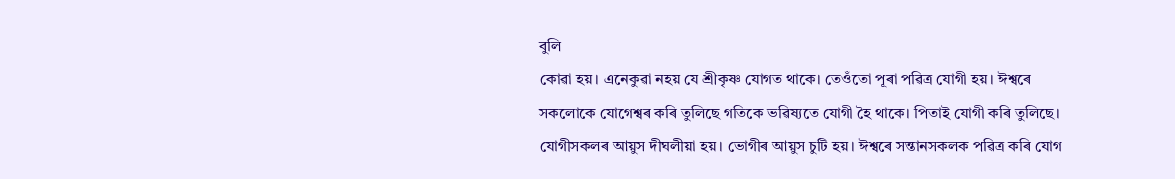বুলি
কোৱা হয়। এনেকুৱা নহয় যে শ্ৰীকৃষ্ণ যোগত থাকে। তেওঁতো পূৰা পৱিত্ৰ যোগী হয়। ঈশ্বৰে
সকলোকে যোগেশ্বৰ কৰি তুলিছে গতিকে ভৱিষ্যতে যোগী হৈ থাকে। পিতাই যোগী কৰি তুলিছে।
যোগীসকলৰ আয়ুস দীঘলীয়া হয়। ভোগীৰ আয়ুস চুটি হয়। ঈশ্বৰে সন্তানসকলক পৱিত্ৰ কৰি যোগ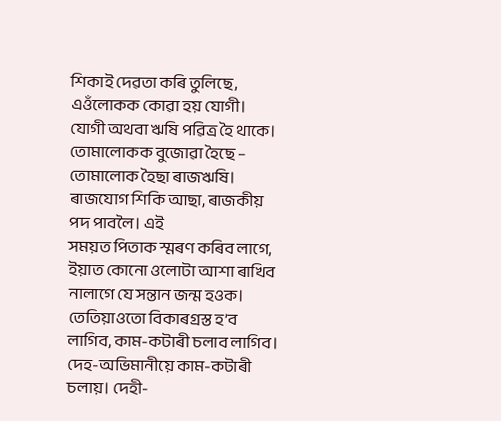শিকাই দেৱতা কৰি তুলিছে, এওঁলোকক কোৱা হয় যোগী। যোগী অথবা ঋষি পৱিত্ৰ হৈ থাকে।
তোমালোকক বুজোৱা হৈছে – তোমালোক হৈছা ৰাজঋষি। ৰাজযোগ শিকি আছা, ৰাজকীয় পদ পাবলৈ। এই
সময়ত পিতাক স্মৰণ কৰিব লাগে, ইয়াত কোনো ওলোটা আশা ৰাখিব নালাগে যে সন্তান জন্ম হওক।
তেতিয়াওতো বিকাৰগ্ৰস্ত হ’ব লাগিব, কাম-কটাৰী চলাব লাগিব। দেহ-অভিমানীয়ে কাম-কটাৰী
চলায়। দেহী-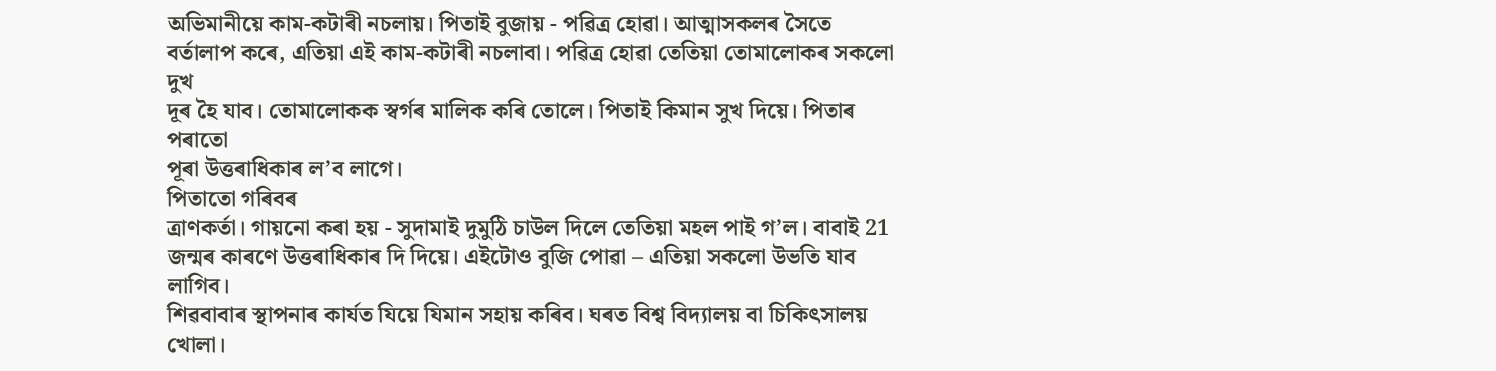অভিমানীয়ে কাম-কটাৰী নচলায়। পিতাই বুজায় - পৱিত্ৰ হোৱা। আত্মাসকলৰ সৈতে
বৰ্তালাপ কৰে, এতিয়া এই কাম-কটাৰী নচলাবা। পৱিত্ৰ হোৱা তেতিয়া তোমালোকৰ সকলো দুখ
দূৰ হৈ যাব। তোমালোকক স্বৰ্গৰ মালিক কৰি তোলে। পিতাই কিমান সুখ দিয়ে। পিতাৰ পৰাতো
পূৰা উত্তৰাধিকাৰ ল’ব লাগে।
পিতাতো গৰিবৰ
ত্ৰাণকৰ্তা। গায়নো কৰা হয় - সুদামাই দুমুঠি চাউল দিলে তেতিয়া মহল পাই গ’ল। বাবাই 21
জন্মৰ কাৰণে উত্তৰাধিকাৰ দি দিয়ে। এইটোও বুজি পোৱা – এতিয়া সকলো উভতি যাব লাগিব।
শিৱবাবাৰ স্থাপনাৰ কাৰ্যত যিয়ে যিমান সহায় কৰিব। ঘৰত বিশ্ব বিদ্যালয় বা চিকিৎসালয়
খোলা।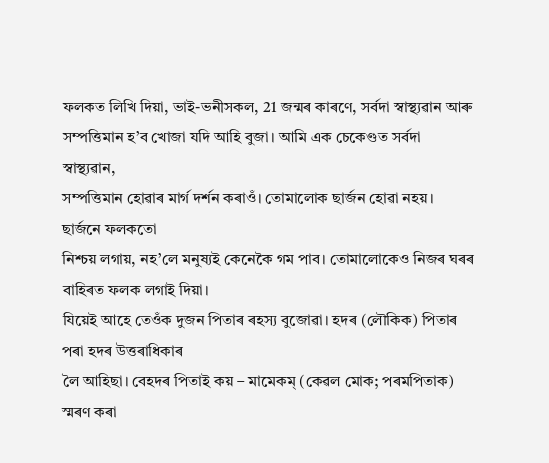ফলকত লিখি দিয়া, ভাই-ভনীসকল, 21 জন্মৰ কাৰণে, সৰ্বদা স্বাস্থ্যৱান আৰু
সম্পত্তিমান হ’ব খোজা যদি আহি বুজা। আমি এক চেকেণ্ডত সৰ্বদা স্বাস্থ্যৱান,
সম্পত্তিমান হোৱাৰ মাৰ্গ দৰ্শন কৰাওঁ। তোমালোক ছাৰ্জন হোৱা নহয়। ছাৰ্জনে ফলকতো
নিশ্চয় লগায়, নহ’লে মনুষ্যই কেনেকৈ গম পাব। তোমালোকেও নিজৰ ঘৰৰ বাহিৰত ফলক লগাই দিয়া।
যিয়েই আহে তেওঁক দুজন পিতাৰ ৰহস্য বুজোৱা। হদৰ (লৌকিক) পিতাৰ পৰা হদৰ উত্তৰাধিকাৰ
লৈ আহিছা। বেহদৰ পিতাই কয় – মামেকম্ (কেৱল মোক; পৰমপিতাক) স্মৰণ কৰা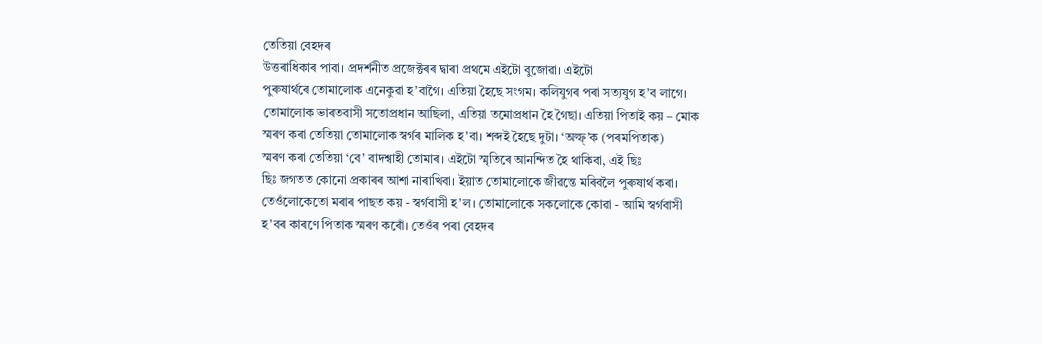তেতিয়া বেহদৰ
উত্তৰাধিকাৰ পাবা। প্ৰদৰ্শনীত প্ৰজেক্টৰৰ দ্বাৰা প্ৰথমে এইটো বুজোৱা। এইটো
পুৰুষাৰ্থৰে তোমালোক এনেকুৱা হ’বাগৈ। এতিয়া হৈছে সংগম। কলিযুগৰ পৰা সত্যযুগ হ’ব লাগে।
তোমালোক ভাৰতবাসী সতোপ্ৰধান আছিলা, এতিয়া তমোপ্ৰধান হৈ গৈছা। এতিয়া পিতাই কয় – মোক
স্মৰণ কৰা তেতিয়া তোমালোক স্বৰ্গৰ মালিক হ’বা। শব্দই হৈছে দুটা। ‘অল্ফ্’ক (পৰমপিতাক)
স্মৰণ কৰা তেতিয়া ‘বে’ বাদশ্বাহী তোমাৰ। এইটো স্মৃতিৰে আনন্দিত হৈ থাকিবা, এই ছিঃ
ছিঃ জগতত কোনো প্ৰকাৰৰ আশা নাৰাখিবা। ইয়াত তোমালোকে জীৱন্তে মৰিবলৈ পুৰুষাৰ্থ কৰা।
তেওঁলোকেতো মৰাৰ পাছত কয় - স্বৰ্গবাসী হ’ল। তোমালোকে সকলোকে কোৱা - আমি স্বৰ্গবাসী
হ’বৰ কাৰণে পিতাক স্মৰণ কৰোঁ। তেওঁৰ পৰা বেহদৰ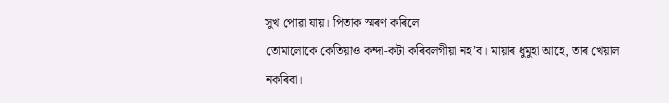সুখ পোৱা যায়। পিতাক স্মৰণ কৰিলে
তোমালোকে কেতিয়াও কন্দা-কটা কৰিবলগীয়া নহ’ব। মায়াৰ ধুমুহা আহে, তাৰ খেয়াল নকৰিবা।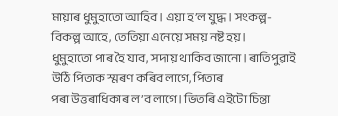মায়াৰ ধুমুহাতো আহিব। এয়া হ’ল যুদ্ধ। সংকল্প-বিকল্প আহে, তেতিয়া এনেয়ে সময় নষ্ট হয়।
ধুমুহাতো পাৰ হৈ যাব, সদায় থাকিব জানো। ৰাতিপুৱাই উঠি পিতাক স্মৰণ কৰিব লাগে, পিতাৰ
পৰা উত্তৰাধিকাৰ ল’ব লাগে। ভিতৰি এইটো চিন্তা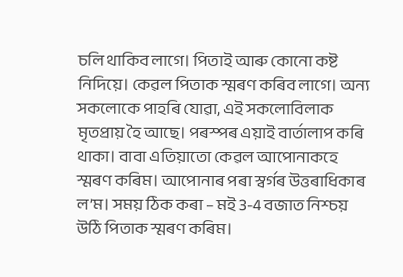চলি থাকিব লাগে। পিতাই আৰু কোনো কষ্ট
নিদিয়ে। কেৱল পিতাক স্মৰণ কৰিব লাগে। অন্য সকলোকে পাহৰি যোৱা, এই সকলোবিলাক
মৃতপ্ৰায় হৈ আছে। পৰস্পৰ এয়াই বাৰ্তালাপ কৰি থাকা। বাবা এতিয়াতো কেৱল আপোনাকহে
স্মৰণ কৰিম। আপোনাৰ পৰা স্বৰ্গৰ উত্তৰাধিকাৰ ল’ম। সময় ঠিক কৰা – মই 3-4 বজাত নিশ্চয়
উঠি পিতাক স্মৰণ কৰিম।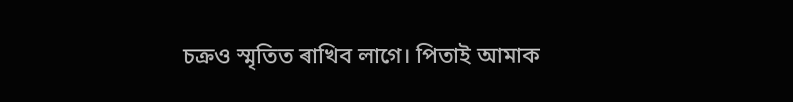চক্ৰও স্মৃতিত ৰাখিব লাগে। পিতাই আমাক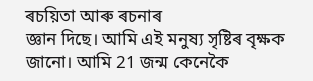ৰচয়িতা আৰু ৰচনাৰ
জ্ঞান দিছে। আমি এই মনুষ্য সৃষ্টিৰ বৃক্ষক জানো। আমি 21 জন্ম কেনেকৈ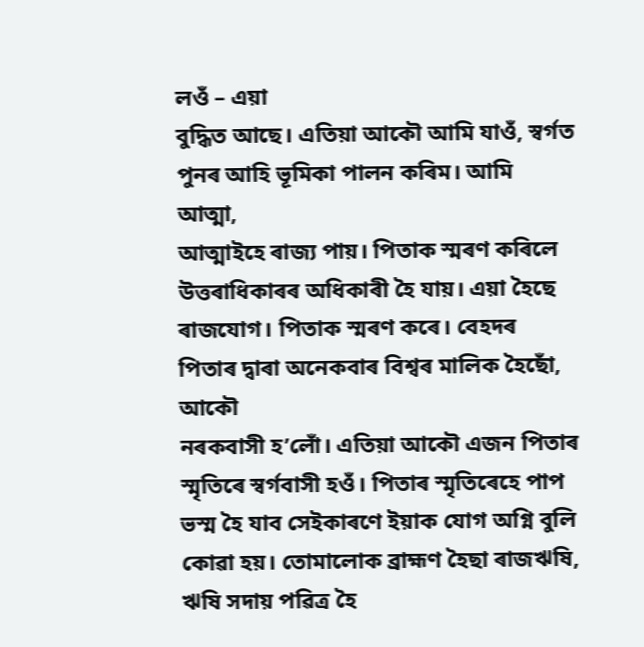লওঁ – এয়া
বুদ্ধিত আছে। এতিয়া আকৌ আমি যাওঁ, স্বৰ্গত পুনৰ আহি ভূমিকা পালন কৰিম। আমি আত্মা,
আত্মাইহে ৰাজ্য পায়। পিতাক স্মৰণ কৰিলে উত্তৰাধিকাৰৰ অধিকাৰী হৈ যায়। এয়া হৈছে
ৰাজযোগ। পিতাক স্মৰণ কৰে। বেহদৰ পিতাৰ দ্বাৰা অনেকবাৰ বিশ্বৰ মালিক হৈছোঁ, আকৌ
নৰকবাসী হ’লোঁ। এতিয়া আকৌ এজন পিতাৰ স্মৃতিৰে স্বৰ্গবাসী হওঁ। পিতাৰ স্মৃতিৰেহে পাপ
ভস্ম হৈ যাব সেইকাৰণে ইয়াক যোগ অগ্নি বুলি কোৱা হয়। তোমালোক ব্ৰাহ্মণ হৈছা ৰাজঋষি,
ঋষি সদায় পৱিত্ৰ হৈ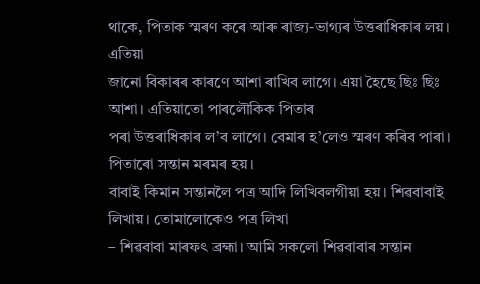থাকে, পিতাক স্মৰণ কৰে আৰু ৰাজ্য-ভাগ্যৰ উত্তৰাধিকাৰ লয়। এতিয়া
জানো বিকাৰৰ কাৰণে আশা ৰাখিব লাগে। এয়া হৈছে ছিঃ ছিঃ আশা। এতিয়াতো পাৰলৌকিক পিতাৰ
পৰা উত্তৰাধিকাৰ ল’ব লাগে। বেমাৰ হ’লেও স্মৰণ কৰিব পাৰা। পিতাৰো সন্তান মৰমৰ হয়।
বাবাই কিমান সন্তানলৈ পত্ৰ আদি লিখিবলগীয়া হয়। শিৱবাবাই লিখায়। তোমালোকেও পত্ৰ লিখা
– শিৱবাবা মাৰফৎ ব্ৰহ্মা। আমি সকলো শিৱবাবাৰ সন্তান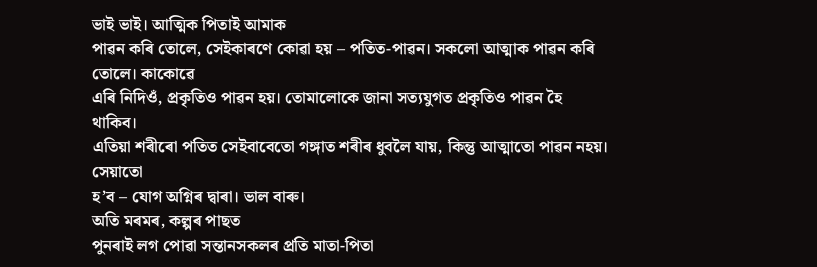ভাই ভাই। আত্মিক পিতাই আমাক
পাৱন কৰি তোলে, সেইকাৰণে কোৱা হয় – পতিত-পাৱন। সকলো আত্মাক পাৱন কৰি তোলে। কাকোৱে
এৰি নিদিওঁ, প্ৰকৃতিও পাৱন হয়। তোমালোকে জানা সত্যযুগত প্ৰকৃতিও পাৱন হৈ থাকিব।
এতিয়া শৰীৰো পতিত সেইবাবেতো গঙ্গাত শৰীৰ ধুবলৈ যায়, কিন্তু আত্মাতো পাৱন নহয়। সেয়াতো
হ’ব – যোগ অগ্নিৰ দ্বাৰা। ভাল বাৰু।
অতি মৰমৰ, কল্পৰ পাছত
পুনৰাই লগ পোৱা সন্তানসকলৰ প্ৰতি মাতা-পিতা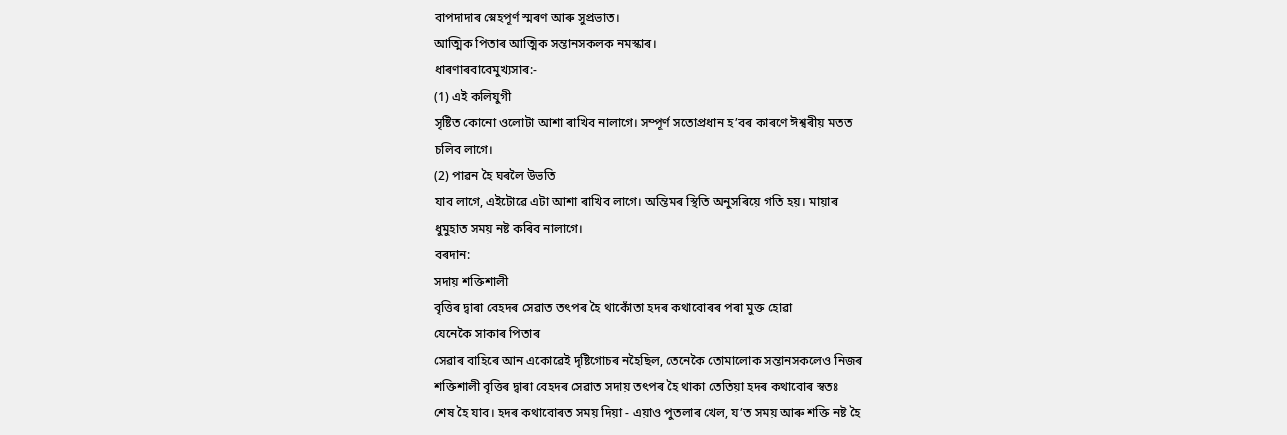বাপদাদাৰ স্নেহপূৰ্ণ স্মৰণ আৰু সুপ্ৰভাত।
আত্মিক পিতাৰ আত্মিক সন্তানসকলক নমস্কাৰ।
ধাৰণাৰবাবেমুখ্যসাৰ:-
(1) এই কলিযুগী
সৃষ্টিত কোনো ওলোটা আশা ৰাখিব নালাগে। সম্পূৰ্ণ সতোপ্ৰধান হ’বৰ কাৰণে ঈশ্বৰীয় মতত
চলিব লাগে।
(2) পাৱন হৈ ঘৰলৈ উভতি
যাব লাগে, এইটোৱে এটা আশা ৰাখিব লাগে। অন্তিমৰ স্থিতি অনুসৰিয়ে গতি হয়। মায়াৰ
ধুমুহাত সময় নষ্ট কৰিব নালাগে।
বৰদান:
সদায় শক্তিশালী
বৃত্তিৰ দ্বাৰা বেহদৰ সেৱাত তৎপৰ হৈ থাকোঁতা হদৰ কথাবোৰৰ পৰা মুক্ত হোৱা
যেনেকৈ সাকাৰ পিতাৰ
সেৱাৰ বাহিৰে আন একোৱেই দৃষ্টিগোচৰ নহৈছিল, তেনেকৈ তোমালোক সন্তানসকলেও নিজৰ
শক্তিশালী বৃত্তিৰ দ্বাৰা বেহদৰ সেৱাত সদায় তৎপৰ হৈ থাকা তেতিয়া হদৰ কথাবোৰ স্বতঃ
শেষ হৈ যাব। হদৰ কথাবোৰত সময় দিয়া - এয়াও পুতলাৰ খেল, য’ত সময় আৰু শক্তি নষ্ট হৈ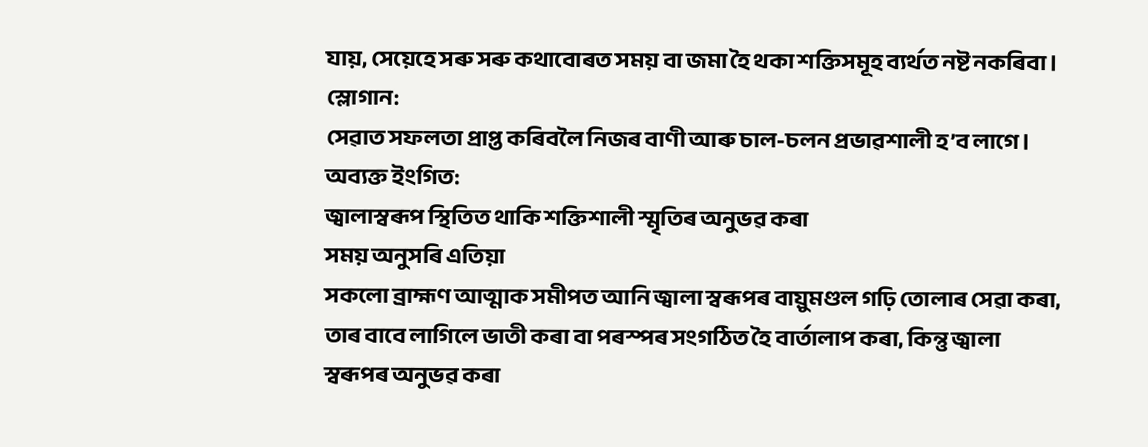যায়, সেয়েহে সৰু সৰু কথাবোৰত সময় বা জমা হৈ থকা শক্তিসমূহ ব্যৰ্থত নষ্ট নকৰিবা।
স্লোগান:
সেৱাত সফলতা প্ৰাপ্ত কৰিবলৈ নিজৰ বাণী আৰু চাল-চলন প্ৰভাৱশালী হ’ব লাগে।
অব্যক্ত ইংগিত:
জ্বালাস্বৰূপ স্থিতিত থাকি শক্তিশালী স্মৃতিৰ অনুভৱ কৰা
সময় অনুসৰি এতিয়া
সকলো ব্ৰাহ্মণ আত্মাক সমীপত আনি জ্বালা স্বৰূপৰ বায়ুমণ্ডল গঢ়ি তোলাৰ সেৱা কৰা,
তাৰ বাবে লাগিলে ভাতী কৰা বা পৰস্পৰ সংগঠিত হৈ বাৰ্তালাপ কৰা, কিন্তু জ্বালা
স্বৰূপৰ অনুভৱ কৰা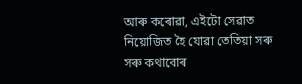আৰু কৰোৱা, এইটো সেৱাত নিয়োজিত হৈ যোৱা তেতিয়া সৰু সৰু কথাবোৰ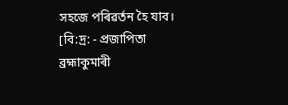সহজে পৰিৱৰ্তন হৈ যাব।
[বি:দ্ৰ: - প্ৰজাপিতা
ব্ৰহ্মাকুমাৰী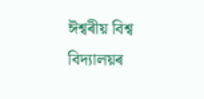ঈশ্বৰীয় বিশ্ব বিদ্যালয়ৰ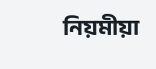নিয়মীয়া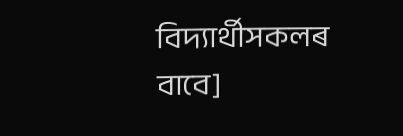বিদ্যাৰ্থীসকলৰ বাবে]